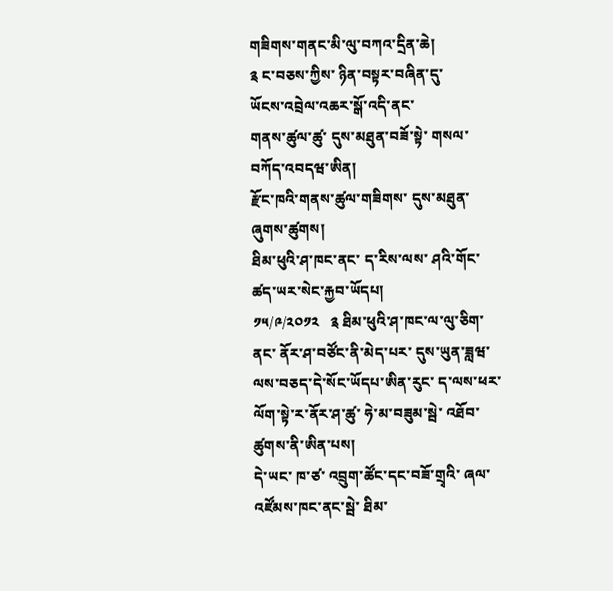གཟིགས་གནང་མི་ལུ་བཀའ་དྲིན་ཆེ།
༉ ང་བཅས་ཀྱིས་ ཉིན་བསྟར་བཞིན་དུ་
ཡོངས་འབྲེལ་འཆར་སྒོ་འདི་ནང་
གནས་ཚུལ་ཚུ་ དུས་མཐུན་བཟོ་སྟེ་ གསལ་བཀོད་འབདཝ་ཨིན།
རྫོང་ཁའི་གནས་ཚུལ་གཟིགས་ དུས་མཐུན་ཞུགས་ཚུགས།
ཐིམ་ཕུའི་ཤ་ཁང་ནང་ ད་རིས་ལས་ ཤའི་གོང་ཚད་ཡར་སེང་རྐྱབ་ཡོདཔ།
༡༥/༩/༢༠༡༢   ༉ ཐིམ་ཕུའི་ཤ་ཁང་ལ་ལུ་ཅིག་ནང་ ནོར་ཤ་བཙོང་ནི་མེད་པར་ དུས་ཡུན་ཟླཝ་ལས་བཅད་དེ་སོང་ཡོདཔ་ཨིན་རུང་ ད་ལས་ཕར་ ལོག་སྟེ་ར་ནོར་ཤ་ཚུ་ ཧེ་མ་བཟུམ་སྦེ་ འཐོབ་ཚུགས་ནི་ཨིན་པས།
དེ་ཡང་ ཁ་ཙ་ འབྲུག་ཚོང་དང་བཟོ་གྲྭའི་ ཞལ་འཛོམས་ཁང་ནང་སྦེ་ ཐིམ་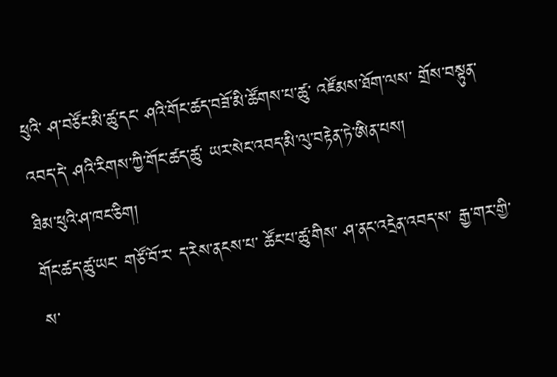ཕུའི་ ཤ་བཙོང་མི་ཚུ་དང་ ཤའི་གོང་ཚད་བཟོ་མི་ཚོགས་པ་ཚུ་ འཛོམས་ཐོག་ལས་ གྲོས་བསྟུན་འབད་དེ་ ཤའི་རིགས་ཀྱི་གོང་ཚད་ཚུ་ ཡར་སེང་འབད་མི་ལུ་བརྟེན་ཏེ་ཨིན་པས།
ཐིམ་ཕུའི་ཤ་ཁང་ཅིག།
གོང་ཚད་ཚུ་ཡང་ གཙོ་བོ་ར་ ད་རེས་ནངས་པ་ ཚོང་པ་ཚུ་གིས་ ཤ་ནང་འདྲེན་འབད་ས་ རྒྱ་གར་གྱི་ས་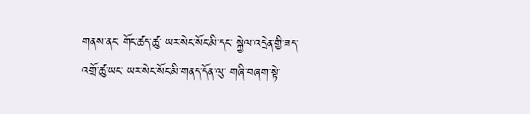གནས་ནང་ གོང་ཚད་ཚུ་ ཡར་སེང་སོང་མི་དང་ སྐྱེལ་འདྲེན་གྱི་ཟད་འགྲོ་ཚུ་ཡང་ ཡར་སེང་སོང་མི་གནད་དོན་ལུ་ གཞི་བཞག་སྟེ་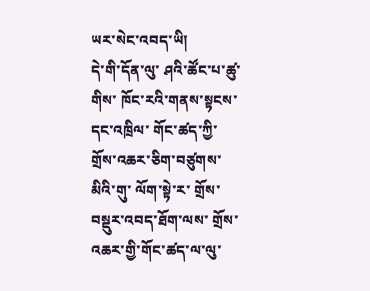ཡར་སེང་འབད་ཡི།
དེ་གི་དོན་ལུ་ ཤའི་ཚོང་པ་ཚུ་གིས་ ཁོང་རའི་གནས་སྟངས་དང་འཁྲིལ་ གོང་ཚད་ཀྱི་ གྲོས་འཆར་ཅིག་བཙུགས་མིའི་གུ་ ལོག་སྟེ་ར་ གྲོས་བསྡུར་འབད་ཐོག་ལས་ གྲོས་འཆར་གྱི་གོང་ཚད་ལ་ལུ་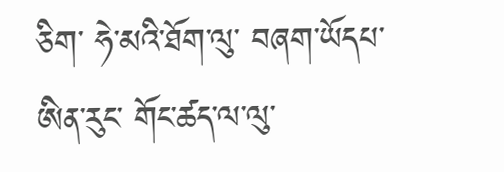ཅིག་ ཧེ་མའི་ཐོག་ལུ་ བཞག་ཡོདཔ་ཨིན་རུང་ གོང་ཚད་ལ་ལུ་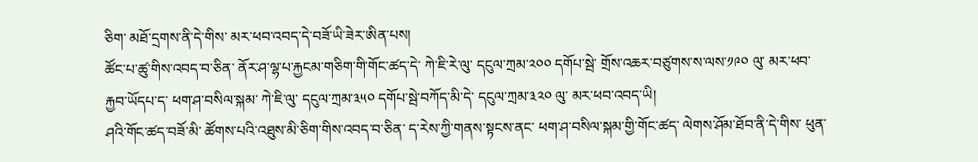ཅིག་ མཐོ་དྲགས་ནི་དེ་གིས་ མར་ཕབ་འབད་དེ་བཟོ་ཡི་ཟེར་ཨིན་པས།
ཚོང་པ་ཚུ་གིས་འབད་བ་ཅིན་ ནོར་ཤ་ལྷ་པ་རྐྱངམ་གཅིག་གི་གོང་ཚད་དེ་ ཀེ་ཇི་རེ་ལུ་ དངུལ་ཀྲམ་༢༠༠ དགོཔ་སྦེ་ གྲོས་འཆར་བཙུགས་ས་ལས་༡༩༠ ལུ་ མར་ཕབ་རྐྱབ་ཡོདཔ་ད་ ཕག་ཤ་བསིལ་སྐམ་ ཀེ་ཇི་ལུ་ དངུལ་ཀྲམ་༣༥༠ དགོཔ་སྦེ་བཀོད་མི་དེ་ དངུལ་ཀྲམ་༣༢༠ ལུ་ མར་ཕབ་འབད་ཡི།
ཤའི་གོང་ཚད་བཟོ་མི་ ཚོགས་པའི་འཐུས་མི་ཅིག་གིས་འབད་བ་ཅིན་ ད་རེས་ཀྱི་གནས་སྟངས་ནང་ ཕག་ཤ་བསིལ་སྐམ་གྱི་གོང་ཚད་ ལེགས་ཤོམ་ཐོབ་ནི་དེ་གིས་ ཕུན་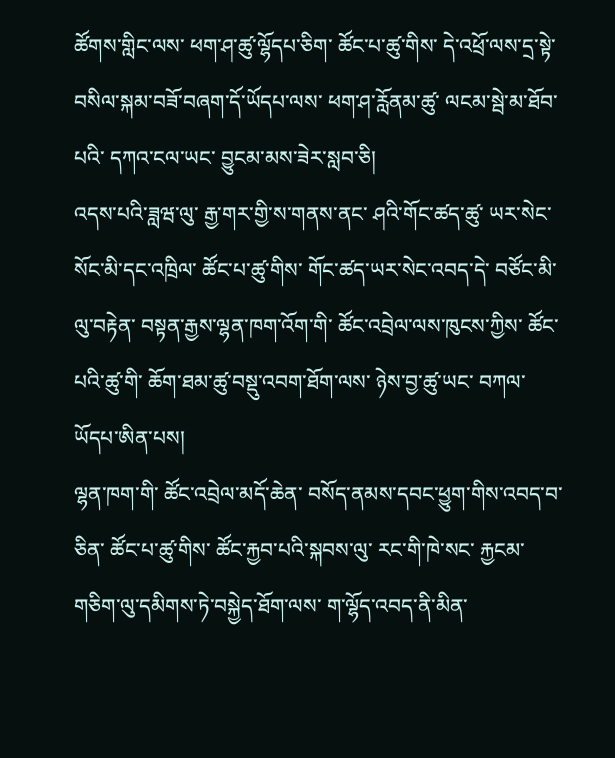ཚོགས་གླིང་ལས་ ཕག་ཤ་ཚུ་ལྷོདཔ་ཅིག་ ཚོང་པ་ཚུ་གིས་ དེ་འཕྲོ་ལས་དྲ་སྟེ་ བསིལ་སྐམ་བཟོ་བཞག་དོ་ཡོདཔ་ལས་ ཕག་ཤ་རློནམ་ཚུ་ ལངམ་སྦེ་མ་ཐོབ་པའི་ དཀའ་ངལ་ཡང་ བྱུངམ་མས་ཟེར་སླབ་ཅི།
འདས་པའི་ཟླཝ་ལུ་ རྒྱ་གར་གྱི་ས་གནས་ནང་ ཤའི་གོང་ཚད་ཚུ་ ཡར་སེང་སོང་མི་དང་འཁྲིལ་ ཚོང་པ་ཚུ་གིས་ གོང་ཚད་ཡར་སེང་འབད་དེ་ བཙོང་མི་ལུ་བརྟེན་ བསྟན་རྒྱས་ལྷན་ཁག་འོག་གི་ ཚོང་འབྲེལ་ལས་ཁུངས་ཀྱིས་ ཚོང་པའི་ཚུ་གི་ ཆོག་ཐམ་ཚུ་བསྡུ་འབག་ཐོག་ལས་ ཉེས་བྱ་ཚུ་ཡང་ བཀལ་ཡོདཔ་ཨིན་པས།
ལྷན་ཁག་གི་ ཚོང་འབྲེལ་མདོ་ཆེན་ བསོད་ནམས་དབང་ཕྱུག་གིས་འབད་བ་ཅིན་ ཚོང་པ་ཚུ་གིས་ ཚོང་རྐྱབ་པའི་སྐབས་ལུ་ རང་གི་ཁེ་སང་ རྐྱངམ་གཅིག་ལུ་དམིགས་ཏེ་བསྐྱེད་ཐོག་ལས་ ག་ལྷོད་འབད་ནི་མིན་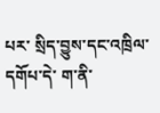པར་ སྲིད་བྱུས་དང་འཁྲིལ་དགོཔ་དེ་ ག་ནི་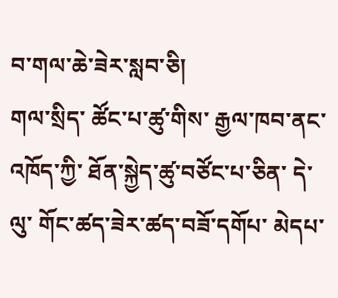བ་གལ་ཆེ་ཟེར་སླབ་ཅི།
གལ་སྲིད་ ཚོང་པ་ཚུ་གིས་ རྒྱལ་ཁབ་ནང་འཁོད་ཀྱི་ ཐོན་སྐྱེད་ཚུ་བཙོང་པ་ཅིན་ དེ་ལུ་ གོང་ཚད་ཟེར་ཚད་བཟོ་དགོཔ་ མེདཔ་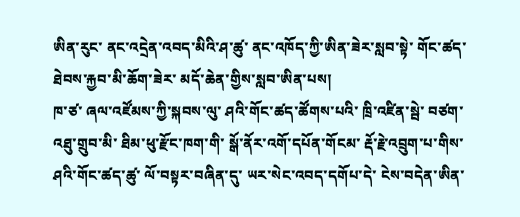ཨིན་རུང་ ནང་འདྲེན་འབད་མིའི་ཤ་ཚུ་ ནང་འཁོད་ཀྱི་ཨིན་ཟེར་སླབ་སྟེ་ གོང་ཚད་ཐེབས་རྐྱབ་མི་ཆོག་ཟེར་ མདོ་ཆེན་གྱིས་སླབ་ཨིན་པས།
ཁ་ཙ་ ཞལ་འཛོམས་ཀྱི་སྐབས་ལུ་ ཤའི་གོང་ཚད་ཚོགས་པའི་ ཁྲི་འཛིན་སྦེ་ བཙག་འཐུ་གྲུབ་མི་ ཐིམ་ཕུ་རྫོང་ཁག་གི་ སྒོ་ནོར་འགོ་དཔོན་གོངམ་ རྡོ་རྗེ་འབྲུག་པ་གིས་ ཤའི་གོང་ཚད་ཚུ་ ལོ་བསྟར་བཞིན་དུ་ ཡར་སེང་འབད་དགོཔ་དེ་ ངེས་བདེན་ཨིན་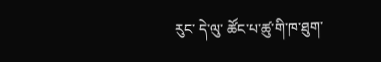རུང་ དེ་ལུ་ ཚོང་པ་ཚུ་གི་ཁ་ཐུག་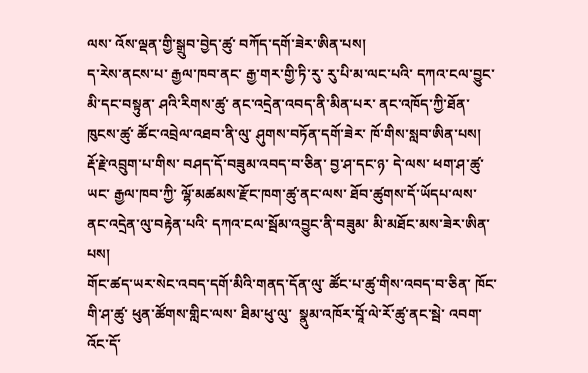ལས་ འོས་ལྡན་གྱི་སྒྲུབ་བྱེད་ཚུ་ བཀོད་དགོ་ཟེར་ཨིན་པས།
ད་རེས་ནངས་པ་ རྒྱལ་ཁབ་ནང་ རྒྱ་གར་གྱི་ཏི་རུ་ རུ་པི་མ་ལང་པའི་ དཀའ་ངལ་བྱུང་མི་དང་བསྟུན་ ཤའི་རིགས་ཚུ་ ནང་འདྲེན་འབད་ནི་མིན་པར་ ནང་འཁོད་ཀྱི་ཐོན་ཁུངས་ཚུ་ ཚོང་འབྲེལ་འཐབ་ནི་ལུ་ ཤུགས་བཏོན་དགོ་ཟེར་ ཁོ་གིས་སླབ་ཨིན་པས།
རྡོ་རྗེ་འབྲུག་པ་གིས་ བཤད་དོ་བཟུམ་འབད་བ་ཅིན་ བྱ་ཤ་དང་ཉ་ དེ་ལས་ ཕག་ཤ་ཚུ་ཡང་ རྒྱལ་ཁབ་ཀྱི་ ལྷོ་མཚམས་རྫོང་ཁག་ཚུ་ནང་ལས་ ཐོབ་ཚུགས་དོ་ཡོདཔ་ལས་ ནང་འདྲེན་ལུ་བརྟེན་པའི་ དཀའ་ངལ་སྦོམ་འབྱུང་ནི་བཟུམ་ མི་མཐོང་མས་ཟེར་ཨིན་པས།
གོང་ཚད་ཡར་སེང་འབད་དགོ་མིའི་གནད་དོན་ལུ་ ཚོང་པ་ཚུ་གིས་འབད་བ་ཅིན་ ཁོང་གི་ཤ་ཚུ་ ཕུན་ཚོགས་གླིང་ལས་ ཐིམ་ཕུ་ལུ་  སྣུམ་འཁོར་བཱོ་ལེ་རོ་ཚུ་ནང་སྦེ་ འབག་འོང་དོ་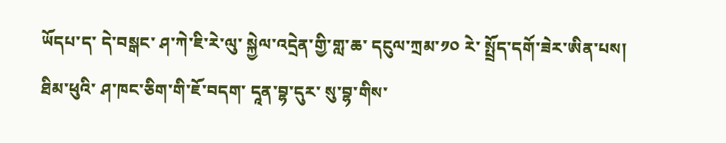ཡོདཔ་ད་ དེ་བསྒང་ ཤ་ཀེ་ཇི་རེ་ལུ་ སྐྱེལ་འདྲེན་གྱི་གླ་ཆ་ དངུལ་ཀྲམ་༡༠ རེ་ སྤྲོད་དགོ་ཟེར་ཨིན་པས།
ཐིམ་ཕུའི་ ཤ་ཁང་ཅིག་གི་ཇོ་བདག་ དཱན་བྷ་དུར་ སུ་བྷ་གིས་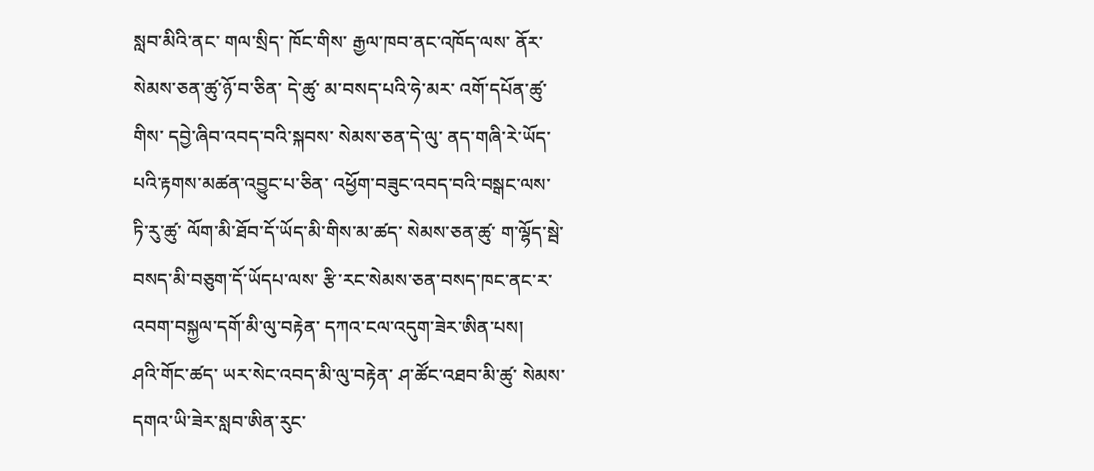སླབ་མིའི་ནང་ གལ་སྲིད་ ཁོང་གིས་ རྒྱལ་ཁབ་ནང་འཁོད་ལས་ ནོར་སེམས་ཅན་ཚུ་ཉོ་བ་ཅིན་ དེ་ཚུ་ མ་བསད་པའི་ཧེ་མར་ འགོ་དཔོན་ཚུ་གིས་ དབྱེ་ཞིབ་འབད་བའི་སྐབས་ སེམས་ཅན་དེ་ལུ་ ནད་གཞི་རེ་ཡོད་པའི་རྟགས་མཚན་འབྱུང་པ་ཅིན་ འཕྱོག་བཟུང་འབད་བའི་བསྒང་ལས་ ཏི་རུ་ཚུ་ ལོག་མི་ཐོབ་དོ་ཡོད་མི་གིས་མ་ཚད་ སེམས་ཅན་ཚུ་ ག་ལྷོད་སྦེ་ བསད་མི་བཅུག་དོ་ཡོདཔ་ལས་ རྩི་རང་སེམས་ཅན་བསད་ཁང་ནང་ར་ འབག་བསྐྱལ་དགོ་མི་ལུ་བརྟེན་ དཀའ་ངལ་འདུག་ཟེར་ཨིན་པས།
ཤའི་གོང་ཚད་ ཡར་སེང་འབད་མི་ལུ་བརྟེན་ ཤ་ཚོང་འཐབ་མི་ཚུ་ སེམས་དགའ་ཡི་ཟེར་སླབ་ཨིན་རུང་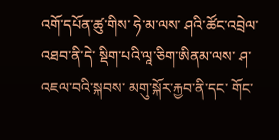འགོ་དཔོན་ཚུ་གིས་ ཧེ་མ་ལས་ ཤའི་ཚོང་འབྲེལ་འཐབ་ནི་དེ་ སྡིག་པའི་ལཱ་ཅིག་ཨིནམ་ལས་ ཤ་འཇལ་བའི་སྐབས་ མགུ་སྐོར་རྐྱབ་ནི་དང་ གོང་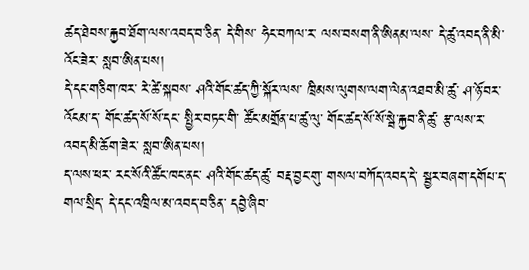ཚད་ཐེབས་རྐྱབ་ཐོག་ལས་འབད་བ་ཅིན་ དེ་གིས་ ཧེང་བཀལ་ར་ ལས་བསག་ནི་ཨིནམ་ལས་ དེ་ཚུ་འབད་ནི་མི་འོང་ཟེར་ སླབ་ཨིན་པས།
དེ་དང་གཅིག་ཁར་ རེ་ཚེ་སྐབས་ ཤའི་གོང་ཚད་ཀྱི་སྐོར་ལས་ ཁྲིམས་ལུགས་ལག་ལེན་འཐབ་མི་ཚུ་ ཤ་ཉོ་བར་འོངམ་ད་ གོང་ཚད་སོ་སོ་དང་ སྤྱིར་བཏང་གི་ ཚོང་མགྲོན་པ་ཚུ་ལུ་ གོང་ཚད་སོ་སོ་སྦེ་རྐྱབ་ནི་ཚུ་ རྩ་ལས་ར་ འབད་མི་ཆོག་ཟེར་ སླབ་ཨིན་པས།
ད་ལས་ཕར་ རང་སོའི་ཚོང་ཁང་ནང་ ཤའི་གོང་ཚད་ཚུ་ བརྡ་བྱང་གུ་ གསལ་བཀོད་འབད་དེ་ སྦྱར་བཞག་དགོཔ་ད་ གལ་སྲིད་ དེ་དང་འཁྲིལ་མ་འབད་བ་ཅིན་ དབྱེ་ཞིབ་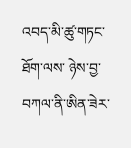འབད་མི་ཚུ་གཏང་ཐོག་ལས་ ཉེས་བྱ་བཀལ་ནི་ཨིན་ཟེར་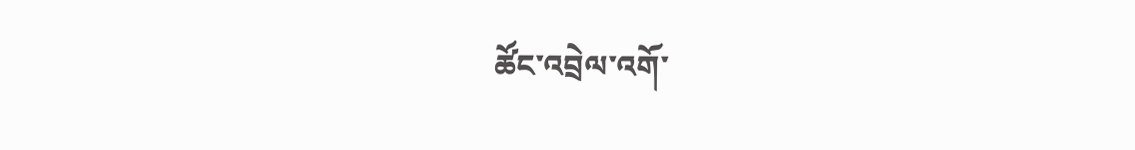ཚོང་འབྲེལ་འགོ་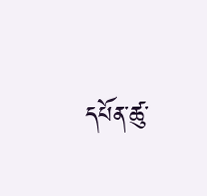དཔོན་ཚུ་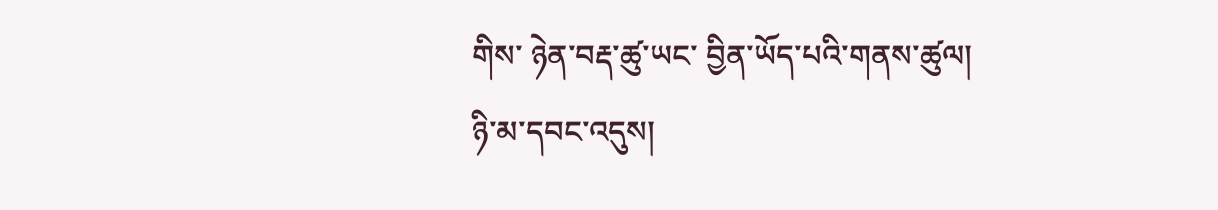གིས་ ཉེན་བརྡ་ཚུ་ཡང་ བྱིན་ཡོད་པའི་གནས་ཚུལ།
ཉི་མ་དབང་འདུས།